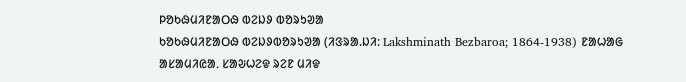ᱞᱚᱠᱷᱢᱤᱱᱟᱛᱷ ᱵᱮᱡᱽ ᱵᱚᱨᱩᱣᱟ
ᱠᱚᱠᱷᱢᱤᱱᱟᱛᱷ ᱵᱮᱡᱽᱵᱚᱨᱩᱣᱟ (ᱤᱝᱨᱟ.ᱡᱤ: Lakshminath Bezbaroa; 1864-1938) ᱱᱟᱦᱟᱜ ᱟᱥᱟᱢᱤᱭᱟᱹ ᱥᱟᱶᱦᱮᱫ ᱨᱮᱱ ᱢᱤᱫ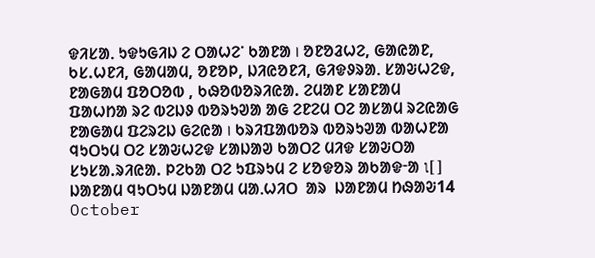ᱫᱤᱥᱟᱹ ᱩᱫᱩᱜᱤᱡ ᱮ ᱛᱟᱦᱮᱸ ᱠᱟᱱᱟ । ᱚᱱᱚᱲᱦᱮ, ᱜᱟᱭᱟᱱ, ᱠᱥ.ᱦᱱᱤ, ᱜᱟᱢᱟᱢ, ᱚᱱᱚᱞ, ᱡᱤᱭᱚᱱᱤ, ᱜᱤᱫᱽᱨᱟᱹ ᱥᱟᱶᱦᱮᱫ, ᱱᱟᱜᱟᱢ ᱯᱚᱛᱚᱵ , ᱠᱷᱚᱵᱚᱨᱤᱭᱟ. ᱮᱢᱟᱱ ᱥᱟᱱᱟᱢ ᱯᱟᱦᱴᱟ ᱨᱮ ᱵᱮᱡᱽ ᱵᱚᱨᱩᱣᱟ ᱟᱜ ᱮᱱᱮᱢ ᱛᱮ ᱟᱥᱟᱢ ᱨᱮᱭᱟᱜ ᱱᱟᱜᱟᱢ ᱯᱮᱨᱮᱡ ᱜᱮᱭᱟ । ᱠᱨᱤᱯᱟᱵᱚᱨ ᱵᱚᱨᱩᱣᱟ ᱵᱟᱦᱱᱟ ᱧᱩᱛᱩᱢ ᱛᱮ ᱥᱟᱶᱦᱮᱫ ᱥᱟᱡᱟᱣ ᱠᱟᱛᱮ ᱢᱤᱫ ᱥᱟᱶᱛᱟ ᱥᱩᱥᱟ.ᱨᱤᱭᱟ. ᱞᱮᱠᱟ ᱛᱮ ᱩᱯᱨᱩᱢ ᱮ ᱥᱚᱫᱚᱨ ᱟᱠᱟᱫᱼᱟ ৷[]
ᱡᱟᱱᱟᱢ ᱧᱩᱛᱩᱢ ᱡᱟᱱᱟᱢ ᱢᱟᱹᱦᱤᱛ  ᱟᱨ  ᱡᱟᱱᱟᱢ ᱴᱷᱟᱶ14 October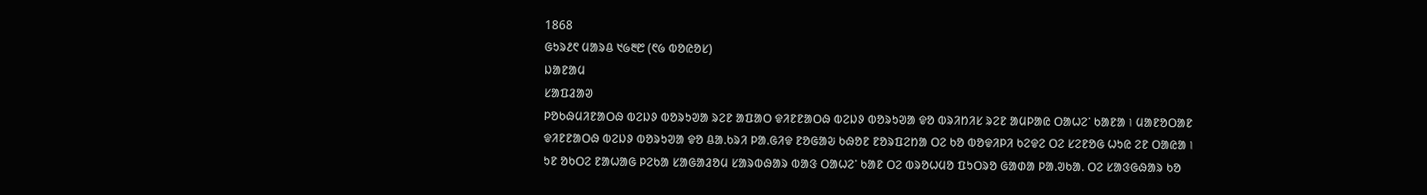1868
ᱜᱩᱨ᱒᱖ ᱢᱟᱨᱪ ᱑᱙᱓᱘ (᱖᱙ ᱵᱚᱭᱚᱥ)
ᱡᱟᱱᱟᱢ
ᱥᱟᱯᱲᱟᱣ
ᱞᱚᱠᱷᱢᱤᱱᱟᱛᱷ ᱵᱮᱡᱽ ᱵᱚᱨᱩᱣᱟ ᱨᱮᱱ ᱟᱯᱟᱛ ᱫᱤᱱᱱᱟᱛᱷ ᱵᱮᱡᱽ ᱵᱚᱨᱩᱣᱟ ᱫᱚ ᱵᱨᱤᱴᱤᱥ ᱨᱮᱱ ᱟᱢᱞᱟᱭ ᱛᱟᱦᱮᱸ ᱠᱟᱱᱟ ৷ ᱢᱟᱱᱚᱛᱟᱱ ᱫᱤᱱᱱᱟᱛᱷ ᱵᱮᱡᱽ ᱵᱚᱨᱩᱣᱟ ᱫᱚ ᱪᱟ.ᱠᱨᱤ ᱞᱟ.ᱜᱤᱫ ᱱᱚᱜᱟᱶ ᱠᱷᱚᱱ ᱱᱚᱨᱯᱮᱴᱟ ᱛᱮ ᱠᱚ ᱵᱚᱫᱤᱞᱤ ᱠᱮᱫᱮ ᱛᱮ ᱥᱮᱱᱚᱜ ᱦᱩᱭ ᱮᱱ ᱛᱟᱭᱟ ৷ ᱩᱱ ᱚᱠᱛᱮ ᱱᱟᱦᱟᱜ ᱞᱮᱠᱟ ᱥᱟᱜᱟᱲᱚᱢ ᱥᱟᱨᱵᱷᱟᱨ ᱵᱟᱝ ᱛᱟᱦᱮᱸ ᱠᱟᱱ ᱛᱮ ᱵᱨᱚᱦᱢᱚ ᱯᱩᱛᱨᱚ ᱜᱟᱰᱟ ᱞᱟ.ᱣᱠᱟ. ᱛᱮ ᱥᱟᱝᱜᱷᱟᱨ ᱠᱚ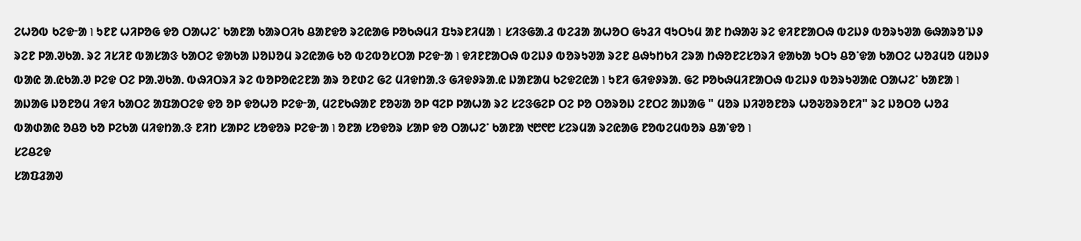ᱮᱦᱚᱵ ᱠᱮᱫᱼᱟ ৷ ᱩᱱᱱ ᱦᱤᱞᱚᱜ ᱫᱚ ᱛᱟᱦᱮᱸ ᱠᱟᱱᱟ ᱠᱟᱨᱛᱤᱠ ᱪᱟᱱᱫᱚ ᱨᱮᱭᱟᱜ ᱞᱚᱠᱷᱢᱤ ᱯᱩᱨᱱᱤᱢᱟ ৷ ᱥᱤᱝᱜᱟ.ᱲ ᱵᱮᱲᱟ ᱟᱦᱚᱛ ᱜᱩᱲᱤ ᱧᱩᱛᱩᱢ ᱟᱱ ᱴᱷᱟᱶ ᱨᱮ ᱫᱤᱱᱱᱟᱛᱷ ᱵᱮᱡᱽ ᱵᱚᱨᱩᱣᱟ ᱜᱷᱟᱨᱚᱸᱡᱽ ᱨᱮᱱ ᱞᱟ.ᱣᱠᱟ. ᱨᱮ ᱤᱥᱤᱱ ᱵᱟᱥᱟᱝ ᱠᱟᱛᱮ ᱫᱟᱠᱟ ᱡᱚᱡᱚᱢ ᱨᱮᱭᱟᱜ ᱠᱚ ᱵᱮᱵᱚᱥᱛᱟ ᱞᱮᱫᱼᱟ ৷ ᱫᱤᱱᱱᱟᱛᱷ ᱵᱮᱡᱽ ᱵᱚᱨᱩᱣᱟ ᱨᱮᱱ ᱪᱷᱩᱴᱠᱤ ᱮᱨᱟ ᱴᱷᱚᱱᱮᱥᱚᱨᱤ ᱫᱟᱠᱟ ᱩᱛᱩ ᱪᱚᱸᱫᱟ ᱠᱟᱛᱮ ᱦᱚᱲᱢᱚ ᱢᱚᱡᱽ ᱵᱟᱭ ᱟ.ᱭᱠᱟ.ᱣ ᱞᱮᱫ ᱛᱮ ᱞᱟ.ᱣᱠᱟ. ᱵᱷᱤᱛᱨᱤ ᱨᱮ ᱵᱚᱞᱚᱭᱮᱱᱟ ᱟᱨ ᱚᱱᱰᱮ ᱜᱮ ᱢᱤᱫᱴᱟᱹᱝ ᱜᱤᱫᱽᱨᱟ.ᱭ ᱡᱟᱱᱟᱢ ᱠᱮᱫᱮᱭᱟ ৷ ᱩᱱᱤ ᱜᱤᱫᱽᱨᱟ. ᱜᱮ ᱞᱚᱠᱷᱢᱤᱱᱟᱛᱷ ᱵᱮᱡᱽ ᱵᱚᱨᱩᱣᱟᱭ ᱛᱟᱦᱮᱸ ᱠᱟᱱᱟ ৷ ᱟᱡᱟᱜ ᱡᱚᱱᱚᱢ ᱤᱫᱤ ᱠᱟᱛᱮ ᱟᱯᱟᱛᱮᱫ ᱫᱚ ᱚᱞ ᱫᱚᱦᱚ ᱞᱮᱫᱼᱟ, ᱢᱮᱱᱠᱷᱟᱱ ᱱᱚᱶᱟ ᱚᱞ ᱧᱮᱞ ᱞᱟᱦᱟ ᱨᱮ ᱥᱮᱝᱜᱮᱞ ᱛᱮ ᱞᱚ ᱛᱚᱨᱚᱡ ᱮᱱᱛᱮ ᱟᱡᱟᱜ " ᱢᱚᱨ ᱡᱤᱣᱚᱱᱚᱨ ᱦᱚᱶᱚᱨᱚᱱᱤ" ᱨᱮ ᱡᱚᱛᱚ ᱦᱚᱲ ᱵᱟᱰᱟᱭ ᱚᱪᱚ ᱠᱚ ᱞᱮᱠᱟ ᱢᱤᱫᱴᱟᱹᱝ ᱱᱤᱴ ᱥᱟᱞᱮ ᱥᱚᱫᱚᱨ ᱞᱮᱫᱼᱟ ৷ ᱚᱱᱟ ᱥᱚᱫᱚᱨ ᱥᱟᱞ ᱫᱚ ᱛᱟᱦᱮᱸ ᱠᱟᱱᱟ ᱑᱘᱖᱘ ᱥᱮᱨᱢᱟ ᱨᱮᱭᱟᱜ ᱱᱚᱵᱮᱢᱵᱚᱨ ᱪᱟᱸᱫᱚ ৷
ᱥᱮᱪᱮᱫ
ᱥᱟᱯᱲᱟᱣ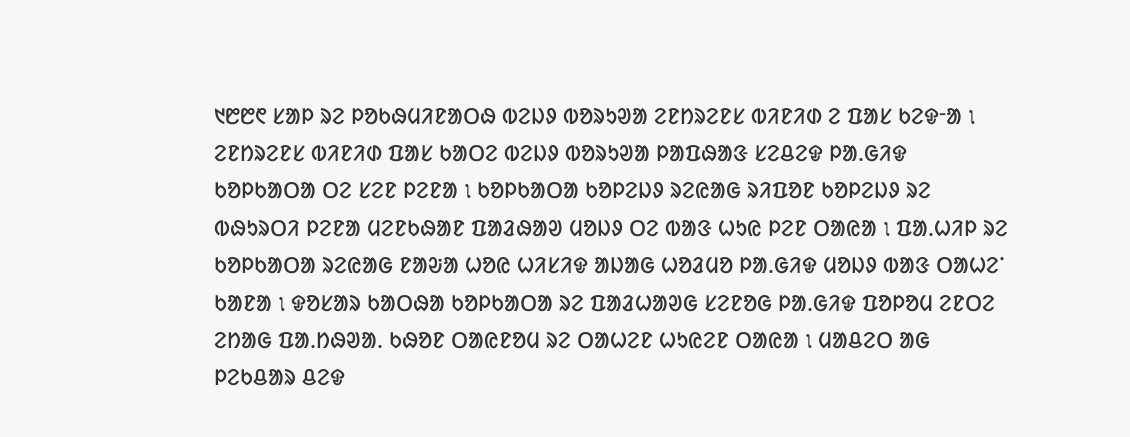᱑᱘᱘᱖ ᱥᱟᱞ ᱨᱮ ᱞᱚᱠᱷᱢᱤᱱᱟᱛᱷ ᱵᱮᱡᱽ ᱵᱚᱨᱩᱣᱟ ᱮᱱᱴᱨᱮᱱᱥ ᱵᱤᱱᱤᱰ ᱮ ᱯᱟᱥ ᱠᱮᱫᱼᱟ ৷ ᱮᱱᱴᱨᱮᱱᱥ ᱵᱤᱱᱤᱰ ᱯᱟᱥ ᱠᱟᱛᱮ ᱵᱮᱡᱽ ᱵᱚᱨᱩᱣᱟ ᱞᱟᱯᱷᱟᱝ ᱥᱮᱪᱮᱫ ᱞᱟ.ᱜᱤᱫ ᱠᱚᱞᱠᱟᱛᱟ ᱛᱮ ᱥᱮᱱ ᱞᱮᱱᱟ ৷ ᱠᱚᱞᱠᱟᱛᱟ ᱠᱚᱞᱮᱡᱽ ᱨᱮᱭᱟᱜ ᱨᱤᱯᱚᱱ ᱠᱚᱞᱮᱡᱽ ᱨᱮ ᱵᱷᱩᱨᱛᱤ ᱞᱮᱱᱟ ᱢᱮᱱᱠᱷᱟᱱ ᱯᱟᱲᱷᱟᱣ ᱢᱚᱡᱽ ᱛᱮ ᱵᱟᱝ ᱦᱩᱭ ᱞᱮᱱ ᱛᱟᱭᱟ ৷ ᱯᱟ.ᱦᱤᱞ ᱨᱮ ᱠᱚᱞᱠᱟᱛᱟ ᱨᱮᱭᱟᱜ ᱱᱟᱶᱟ ᱦᱚᱭ ᱦᱤᱥᱤᱫ ᱟᱡᱟᱜ ᱦᱚᱲᱢᱚ ᱞᱟ.ᱜᱤᱫ ᱢᱚᱡᱽ ᱵᱟᱝ ᱛᱟᱦᱮᱸ ᱠᱟᱱᱟ ৷ ᱫᱚᱥᱟᱨ ᱠᱟᱛᱷᱟ ᱠᱚᱞᱠᱟᱛᱟ ᱨᱮ ᱯᱟᱲᱦᱟᱣᱜ ᱥᱮᱱᱚᱜ ᱞᱟ.ᱜᱤᱫ ᱯᱚᱞᱚᱢ ᱮᱱᱛᱮ ᱮᱴᱟᱜ ᱯᱟ.ᱴᱷᱣᱟ. ᱠᱷᱚᱱ ᱛᱟᱭᱱᱚᱢ ᱨᱮ ᱛᱟᱦᱮᱱ ᱦᱩᱭᱮᱱ ᱛᱟᱭᱟ ৷ ᱢᱟᱪᱮᱛ ᱟᱜ ᱞᱮᱠᱪᱟᱨ ᱪᱮᱫ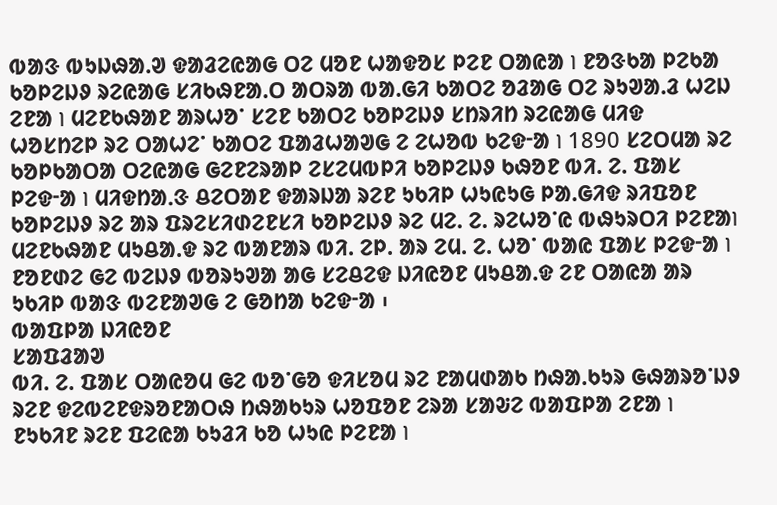ᱵᱟᱝ ᱵᱩᱡᱷᱟ.ᱣ ᱫᱟᱲᱮᱭᱟᱜ ᱛᱮ ᱢᱚᱱ ᱦᱟᱫᱚᱥ ᱞᱮᱱ ᱛᱟᱭᱟ ৷ ᱱᱚᱝᱠᱟ ᱞᱮᱠᱟ ᱠᱚᱞᱮᱡᱽ ᱨᱮᱭᱟᱜ ᱥᱤᱠᱷᱱᱟ.ᱛ ᱟᱛᱨᱟ ᱵᱟ.ᱜᱤ ᱠᱟᱛᱮ ᱚᱲᱟᱜ ᱛᱮ ᱨᱩᱣᱟ.ᱲ ᱦᱮᱡ ᱮᱱᱟ ৷ ᱢᱮᱱᱠᱷᱟᱱ ᱟᱨᱦᱚᱸ ᱥᱮᱱ ᱠᱟᱛᱮ ᱠᱚᱞᱮᱡᱽ ᱥᱴᱨᱤᱴ ᱨᱮᱭᱟᱜ ᱢᱤᱫ ᱦᱚᱥᱴᱮᱞ ᱨᱮ ᱛᱟᱦᱮᱸ ᱠᱟᱛᱮ ᱯᱟᱲᱦᱟᱣᱜ ᱮ ᱮᱦᱚᱵ ᱠᱮᱫᱼᱟ ৷ 1890 ᱥᱮᱛᱢᱟ ᱨᱮ ᱠᱚᱞᱠᱟᱛᱟ ᱛᱮᱭᱟᱜ ᱜᱮᱱᱮᱨᱟᱞ ᱮᱥᱮᱢᱵᱞᱤ ᱠᱚᱞᱮᱡᱽ ᱠᱷᱚᱱ ᱵᱤ. ᱮ. ᱯᱟᱥ ᱞᱮᱫᱼᱟ ৷ ᱢᱤᱫᱴᱟᱹᱝ ᱪᱮᱛᱟᱱ ᱫᱟᱨᱡᱟ ᱨᱮᱱ ᱩᱠᱤᱞ ᱦᱩᱭᱩᱜ ᱞᱟ.ᱜᱤᱫ ᱨᱤᱯᱚᱱ ᱠᱚᱞᱮᱡᱽ ᱨᱮ ᱟᱨ ᱯᱨᱮᱥᱤᱰᱮᱱᱥᱤ ᱠᱚᱞᱮᱡᱽ ᱨᱮ ᱢᱮ. ᱮ. ᱨᱮᱦᱚᱸᱭ ᱵᱷᱩᱨᱛᱤ ᱞᱮᱱᱟ৷ ᱢᱮᱱᱠᱷᱟᱱ ᱢᱩᱪᱟ.ᱫ ᱨᱮ ᱵᱟᱱᱟᱨ ᱵᱤ. ᱮᱞ. ᱟᱨ ᱮᱢ. ᱮ. ᱦᱚᱸ ᱵᱟᱭ ᱯᱟᱥ ᱞᱮᱫᱼᱟ ৷ ᱱᱚᱱᱰᱮ ᱜᱮ ᱵᱮᱡᱽ ᱵᱚᱨᱩᱣᱟ ᱟᱜ ᱥᱮᱪᱮᱫ ᱡᱤᱭᱚᱱ ᱢᱩᱪᱟ.ᱫ ᱮᱱ ᱛᱟᱭᱟ ᱟᱨ ᱩᱠᱤᱞ ᱵᱟᱝ ᱵᱮᱱᱟᱣᱜ ᱮ ᱜᱚᱴᱟ ᱠᱮᱫᱼᱟ ᱾
ᱵᱟᱯᱞᱟ ᱡᱤᱭᱚᱱ
ᱥᱟᱯᱲᱟᱣ
ᱵᱤ. ᱮ. ᱯᱟᱥ ᱛᱟᱭᱚᱢ ᱜᱮ ᱵᱚᱸᱜᱚ ᱫᱤᱥᱚᱢ ᱨᱮ ᱱᱟᱢᱰᱟᱠ ᱴᱷᱟ.ᱠᱩᱨ ᱜᱷᱟᱨᱚᱸᱡᱽ ᱨᱮᱱ ᱫᱮᱵᱮᱱᱫᱨᱚᱱᱟᱛᱷ ᱴᱷᱟᱠᱩᱨ ᱦᱚᱯᱚᱱ ᱮᱨᱟ ᱥᱟᱶᱮ ᱵᱟᱯᱞᱟ ᱮᱱᱟ ৷ ᱱᱩᱠᱤᱱ ᱨᱮᱱ ᱯᱮᱭᱟ ᱠᱩᱲᱤ ᱠᱚ ᱦᱩᱭ ᱞᱮᱱᱟ ৷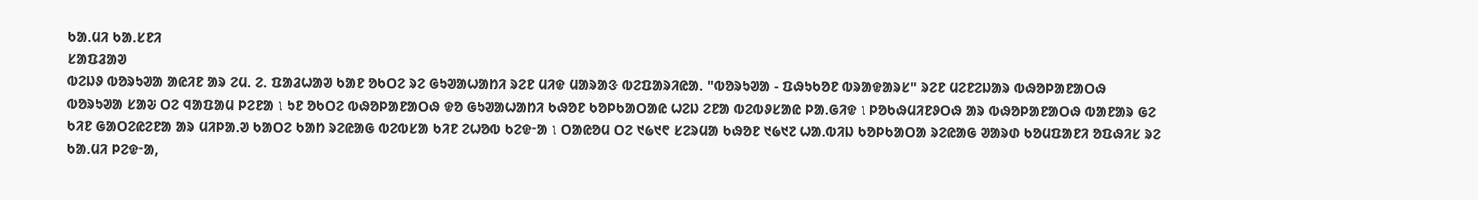ᱠᱟ.ᱢᱤ ᱠᱟ.ᱥᱱᱤ
ᱥᱟᱯᱲᱟᱣ
ᱵᱮᱡᱽ ᱵᱚᱨᱩᱣᱟ ᱟᱭᱤᱱ ᱟᱨ ᱮᱢ. ᱮ. ᱯᱟᱲᱦᱟᱣ ᱠᱟᱱ ᱚᱠᱛᱮ ᱨᱮ ᱜᱩᱣᱟᱦᱟᱴᱤ ᱨᱮᱱ ᱢᱤᱫ ᱢᱟᱨᱟᱝ ᱵᱮᱯᱟᱨᱤᱭᱟ. "ᱵᱚᱨᱩᱣᱟ - ᱯᱷᱩᱠᱚᱱ ᱵᱨᱟᱫᱟᱨᱥ" ᱨᱮᱱ ᱢᱮᱱᱮᱡᱟᱨ ᱵᱷᱚᱞᱟᱱᱟᱛᱷ ᱵᱚᱨᱩᱣᱟ ᱥᱟᱶ ᱛᱮ ᱧᱟᱯᱟᱢ ᱞᱮᱱᱟ ৷ ᱩᱱ ᱚᱠᱛᱮ ᱵᱷᱚᱞᱟᱱᱟᱛᱷ ᱫᱚ ᱜᱩᱣᱟᱦᱟᱴᱤ ᱠᱷᱚᱱ ᱠᱚᱞᱠᱟᱛᱟᱭ ᱦᱮᱡ ᱮᱱᱟ ᱵᱮᱵᱽᱥᱟᱭ ᱞᱟ.ᱜᱤᱫ ৷ ᱞᱚᱠᱷᱢᱤᱱᱽᱛᱷ ᱟᱨ ᱵᱷᱚᱞᱟᱱᱟᱛᱷ ᱵᱟᱱᱟᱨ ᱜᱮ ᱠᱤᱱ ᱜᱟᱛᱮᱭᱮᱱᱟ ᱟᱨ ᱢᱤᱞᱟ.ᱣ ᱠᱟᱛᱮ ᱠᱟᱴ ᱨᱮᱭᱟᱜ ᱵᱮᱵᱥᱟ ᱠᱤᱱ ᱮᱦᱚᱵ ᱠᱮᱫᱼᱟ ৷ ᱛᱟᱭᱚᱢ ᱛᱮ ᱑᱙᱑᱖ ᱥᱮᱨᱢᱟ ᱠᱷᱚᱱ ᱑᱙᱑᱗ ᱦᱟ.ᱵᱤᱡ ᱠᱚᱞᱠᱟᱛᱟ ᱨᱮᱭᱟᱜ ᱣᱟᱨᱰ ᱠᱚᱢᱯᱟᱱᱤ ᱚᱯᱷᱤᱥ ᱨᱮ ᱠᱟ.ᱢᱤ ᱞᱮᱫᱼᱟ,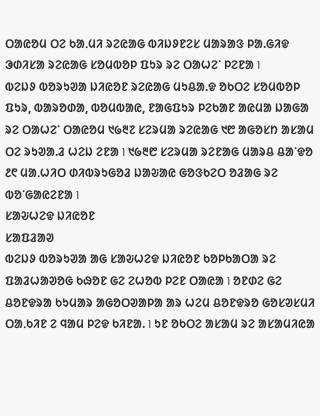ᱛᱟᱭᱚᱢ ᱛᱮ ᱠᱟᱹᱢᱤ ᱨᱮᱭᱟᱜ ᱵᱤᱡᱽᱱᱮᱥ ᱢᱟᱨᱟᱝ ᱞᱟ.ᱜᱤᱫ ᱳᱰᱤᱥᱟ ᱨᱮᱭᱟᱜ ᱥᱚᱢᱵᱚᱞ ᱯᱩᱨ ᱨᱮ ᱛᱟᱦᱮᱸ ᱞᱮᱱᱟ ৷
ᱵᱮᱡᱽ ᱵᱚᱨᱩᱣᱟ ᱡᱤᱭᱚᱱ ᱨᱮᱭᱟᱜ ᱢᱩᱪᱟ.ᱫ ᱚᱠᱛᱮ ᱥᱚᱢᱵᱚᱞ ᱯᱩᱨ, ᱵᱟᱨᱚᱰᱟ, ᱵᱚᱢᱵᱟᱭ, ᱱᱟᱜᱯᱩᱨ ᱞᱮᱠᱟᱱ ᱟᱭᱢᱟ ᱡᱟᱜᱟ ᱨᱮ ᱛᱟᱦᱮᱸ ᱛᱟᱭᱚᱢ ᱑᱙᱓᱗ ᱥᱮᱨᱢᱟ ᱨᱮᱭᱟᱜ ᱑᱘ ᱟᱜᱚᱥᱴ ᱟᱥᱟᱢ ᱛᱮ ᱨᱩᱣᱟ.ᱲ ᱦᱮᱡ ᱮᱱᱟ ৷ ᱑᱙᱓᱘ ᱥᱮᱨᱢᱟ ᱨᱮᱱᱟᱜ ᱢᱟᱨᱪ ᱪᱟᱸᱫᱚ ᱒᱖ ᱢᱟᱹᱦᱤᱛ ᱰᱤᱵᱨᱩᱜᱚᱲ ᱡᱟᱶᱟᱭ ᱜᱚᱝᱠᱮᱛ ᱚᱲᱟᱜ ᱨᱮ ᱵᱚᱸᱜᱟᱭᱮᱱᱟ ৷
ᱥᱟᱶᱦᱮᱫ ᱡᱤᱭᱚᱱ
ᱥᱟᱯᱲᱟᱣ
ᱵᱮᱡᱽ ᱵᱚᱨᱩᱣᱟ ᱟᱜ ᱥᱟᱶᱦᱮᱫ ᱡᱤᱭᱚᱱ ᱠᱚᱞᱠᱟᱛᱟ ᱨᱮ ᱯᱟᱲᱦᱟᱣᱚᱜ ᱠᱷᱚᱱ ᱜᱮ ᱮᱦᱚᱵ ᱞᱮᱱ ᱛᱟᱭᱟ ৷ ᱚᱱᱰᱮ ᱜᱮ ᱪᱚᱱᱫᱨᱟ ᱠᱩᱢᱟᱨ ᱟᱜᱚᱛᱣᱟᱞᱟ ᱟᱨ ᱦᱮᱢ ᱪᱚᱱᱫᱨᱚ ᱜᱚᱥᱣᱥᱢᱤ ᱛᱟᱹᱠᱤᱱ ᱮ ᱧᱟᱢ ᱞᱮᱫ ᱠᱤᱱᱟ. ৷ ᱩᱱ ᱚᱠᱛᱮ ᱟᱥᱟᱢ ᱨᱮ ᱟᱥᱟᱢᱤᱭᱟ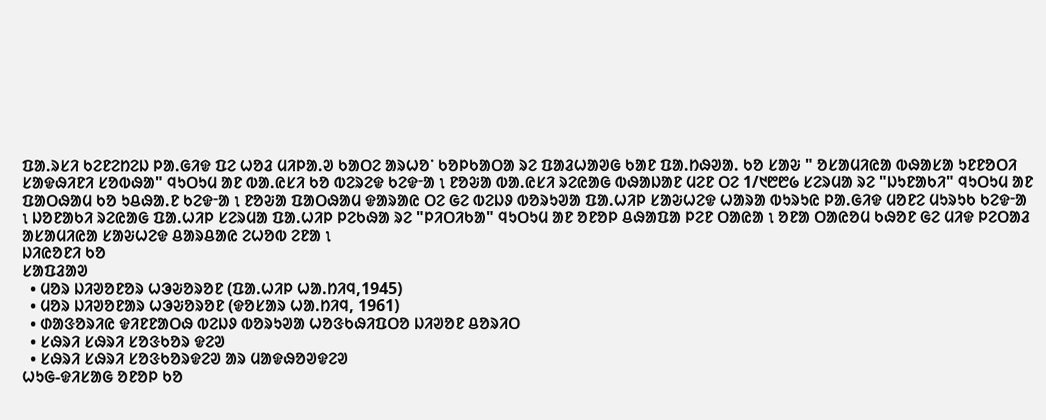ᱯᱟ.ᱨᱥᱤ ᱠᱮᱱᱮᱴᱮᱡ ᱞᱟ.ᱜᱤᱫ ᱯᱮ ᱦᱚᱲ ᱢᱤᱞᱟ.ᱣ ᱠᱟᱛᱮ ᱟᱨᱦᱚᱸ ᱠᱚᱞᱠᱟᱛᱟ ᱨᱮ ᱯᱟᱲᱦᱟᱣᱜ ᱠᱟᱱ ᱯᱟ.ᱴᱷᱣᱟ. ᱠᱚ ᱥᱟᱶ " ᱚᱥᱟᱢᱤᱭᱟ ᱵᱷᱟᱥᱟ ᱩᱱᱱᱚᱛᱤ ᱥᱟᱫᱷᱤᱱᱤ ᱥᱚᱵᱷᱟ" ᱧᱩᱛᱩᱢ ᱟᱱ ᱵᱟ.ᱭᱥᱤ ᱠᱚ ᱵᱮᱨᱮᱫ ᱠᱮᱫᱼᱟ ৷ ᱱᱚᱶᱟ ᱵᱟ.ᱭᱥᱤ ᱨᱮᱭᱟᱜ ᱵᱷᱟᱡᱟᱱ ᱢᱮᱱ ᱛᱮ 1/᱑᱘᱘᱙ ᱥᱮᱨᱢᱟ ᱨᱮ "ᱡᱩᱱᱟᱠᱤ" ᱧᱩᱛᱩᱢ ᱟᱱ ᱯᱟᱛᱷᱟᱢ ᱠᱚ ᱩᱪᱷᱟ.ᱱ ᱠᱮᱫᱼᱟ ৷ ᱱᱚᱶᱟ ᱯᱟᱛᱷᱟᱢ ᱫᱟᱨᱟᱭ ᱛᱮ ᱜᱮ ᱵᱮᱡᱽ ᱵᱚᱨᱩᱣᱟ ᱯᱟ.ᱦᱤᱞ ᱥᱟᱶᱦᱮᱫ ᱦᱟᱨᱟ ᱵᱩᱨᱩᱭ ᱞᱟ.ᱜᱤᱫ ᱢᱚᱱᱮ ᱢᱩᱨᱩᱠ ᱠᱮᱫᱼᱟ ৷ ᱡᱚᱱᱟᱠᱤ ᱨᱮᱭᱟᱜ ᱯᱟ.ᱦᱤᱞ ᱥᱮᱨᱢᱟ ᱯᱟ.ᱦᱤᱞ ᱞᱮᱠᱷᱟ ᱨᱮ "ᱞᱤᱛᱤᱠᱟ" ᱧᱩᱛᱩᱢ ᱟᱱ ᱚᱱᱚᱞ ᱪᱷᱟᱯᱟ ᱞᱮᱱ ᱛᱟᱭᱟ ৷ ᱚᱱᱟ ᱛᱟᱭᱚᱢ ᱠᱷᱚᱱ ᱜᱮ ᱢᱤᱫ ᱞᱮᱛᱟᱲ ᱟᱥᱟᱢᱤᱭᱟ ᱥᱟᱶᱦᱮᱫ ᱪᱟᱨᱪᱟᱭ ᱮᱦᱚᱵ ᱮᱱᱟ ৷
ᱡᱤᱭᱚᱱᱤ ᱠᱚ
ᱥᱟᱯᱲᱟᱣ
  • ᱢᱚᱨ ᱡᱤᱣᱚᱱᱚᱨ ᱦᱳᱶᱚᱨᱚᱱ (ᱯᱟ.ᱦᱤᱞ ᱦᱟ.ᱴᱤᱧ,1945)
  • ᱢᱚᱨ ᱡᱤᱣᱚᱱᱟᱨ ᱦᱳᱶᱚᱨᱚᱱ (ᱫᱚᱥᱟᱨ ᱦᱟ.ᱴᱤᱧ, 1961)
  • ᱰᱟᱝᱚᱨᱤᱭ ᱫᱤᱱᱱᱟᱛᱷ ᱵᱮᱡᱽ ᱵᱚᱨᱩᱣᱟ ᱦᱚᱝᱠᱷᱤᱯᱛᱚ ᱡᱤᱣᱚᱱ ᱪᱚᱨᱤᱛ
  • ᱥᱷᱨᱤ ᱥᱷᱨᱤ ᱥᱚᱝᱠᱚᱨ ᱫᱮᱣ
  • ᱥᱷᱨᱤ ᱥᱷᱨᱤ ᱥᱚᱝᱠᱚᱨᱫᱮᱣ ᱟᱨ ᱢᱟᱫᱷᱚᱣᱫᱮᱣ
ᱦᱩᱜ-ᱫᱤᱥᱟᱜ ᱚᱱᱚᱞ ᱠᱚ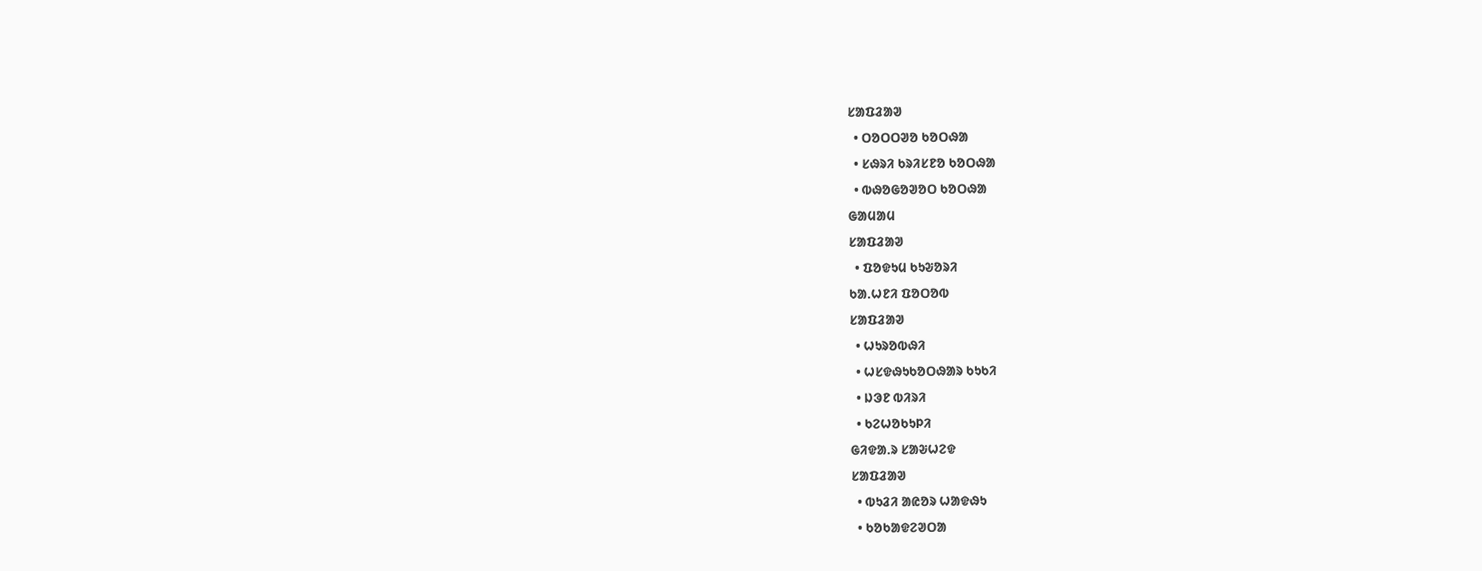ᱥᱟᱯᱲᱟᱣ
  • ᱛᱚᱛᱛᱣᱚ ᱠᱚᱛᱷᱟ
  • ᱥᱷᱨᱤ ᱠᱨᱤᱥᱱᱚ ᱠᱚᱛᱷᱟ
  • ᱵᱷᱚᱜᱚᱣᱚᱛ ᱠᱚᱛᱷᱟ
ᱜᱟᱢᱟᱢ
ᱥᱟᱯᱲᱟᱣ
  • ᱯᱚᱫᱩᱢ ᱠᱩᱶᱚᱨᱤ
ᱠᱟ.ᱦᱱᱤ ᱯᱚᱛᱚᱵ
ᱥᱟᱯᱲᱟᱣ
  • ᱦᱩᱨᱚᱵᱷᱤ
  • ᱦᱥᱫᱷᱩᱠᱚᱛᱷᱟᱨ ᱠᱩᱠᱤ
  • ᱡᱳᱱ ᱵᱤᱨᱤ
  • ᱠᱮᱦᱚᱠᱩᱞᱤ
ᱜᱤᱫᱟ.ᱨ ᱥᱟᱶᱦᱮᱫ
ᱥᱟᱯᱲᱟᱣ
  • ᱵᱩᱲᱤ ᱟᱭᱚᱨ ᱦᱟᱫᱷᱩ
  • ᱠᱚᱠᱟᱫᱮᱣᱛᱟ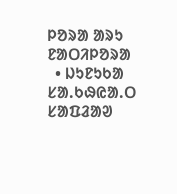ᱞᱚᱨᱟ ᱟᱨᱩ ᱱᱟᱛᱤᱞᱚᱨᱟ
  • ᱡᱩᱱᱩᱠᱟ
ᱥᱟ.ᱠᱷᱭᱟ.ᱛ
ᱥᱟᱯᱲᱟᱣ